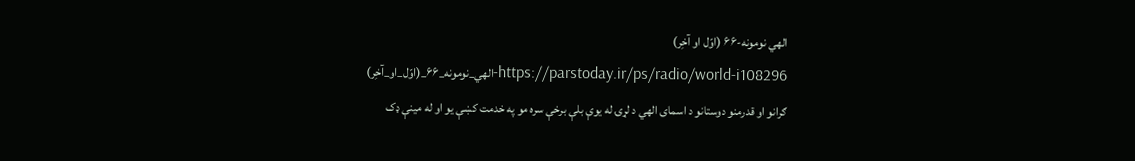الهي نومونه-۶۶ (اوّل او آخِر)
https://parstoday.ir/ps/radio/world-i108296-الهي_نومونه_۶۶_(اوّل_او_آخِر)
ګرانو او قدرمنو دوستانو د اسمای الهي د لړۍ له یوې بلې برخې سره مو په خدمت کښې یو او له مینې ډک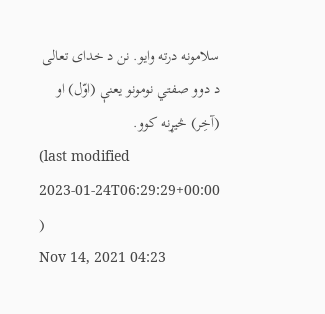سلامونه درته وایو. نن د خدای تعالی د دوو صفتي نومونو یعنې (اوّل) او (آخِر) څیړنه کوو.
(last modified 2023-01-24T06:29:29+00:00 )
Nov 14, 2021 04:23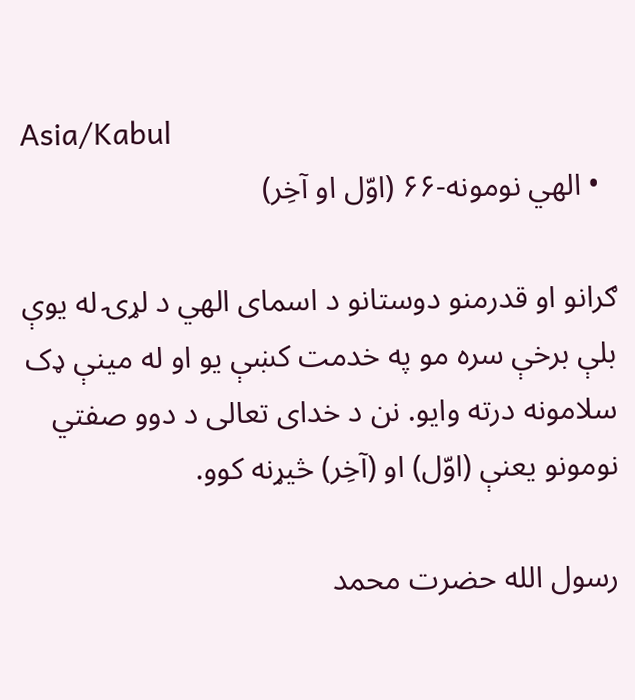Asia/Kabul
  • الهي نومونه-۶۶ (اوّل او آخِر)

ګرانو او قدرمنو دوستانو د اسمای الهي د لړۍ له یوې بلې برخې سره مو په خدمت کښې یو او له مینې ډک سلامونه درته وایو. نن د خدای تعالی د دوو صفتي نومونو یعنې (اوّل) او (آخِر) څیړنه کوو.

رسول الله حضرت محمد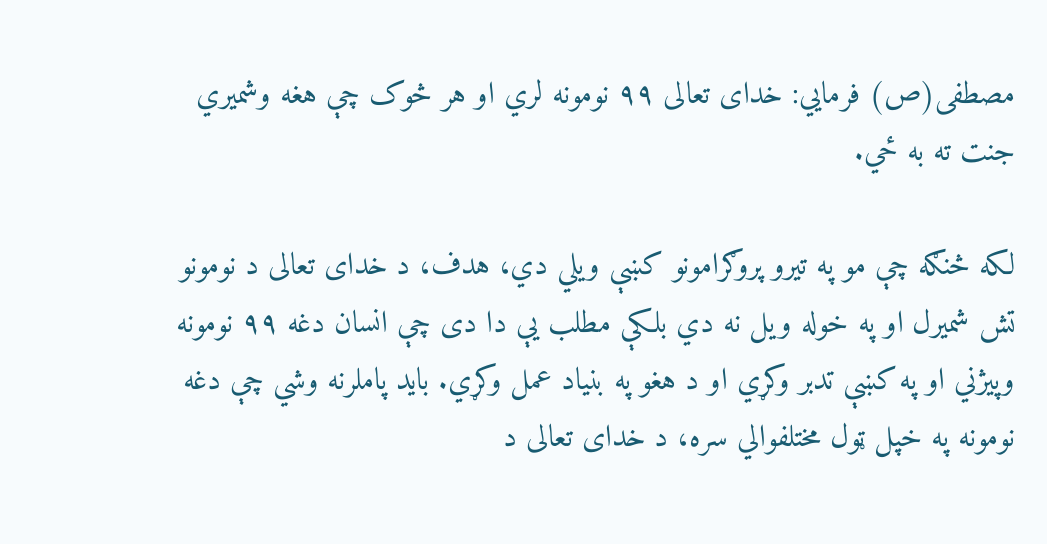مصطفی(ص) فرمایي: خدای تعالی ۹۹ نومونه لري او هر څوک چې هغه وشمیري جنت ته به ځي.

لکه څنګه چې مو په تیرو پروګرامونو کښې ویلي دي، هدف، د خدای تعالی د نومونو تش شمیرل او په خوله ویل نه دي بلکې مطلب یې دا دی چې انسان دغه ۹۹ نومونه وپیژني او په کښې تدبر وکړي او د هغو په بنیاد عمل وکړي. باید پاملرنه وشي چې دغه نومونه په خپل ټول مختلفوالي سره، د خدای تعالی د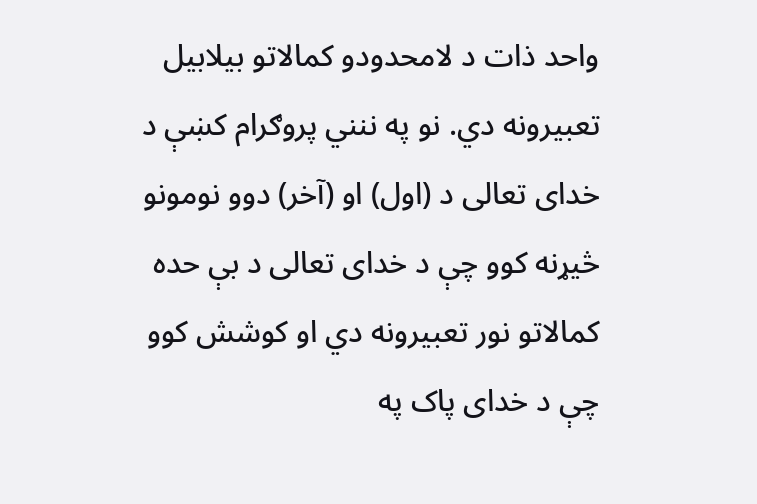واحد ذات د لامحدودو کمالاتو بیلابیل تعبیرونه دي. نو په ننني پروګرام کښې د خدای تعالی د (اول) او (آخر) دوو نومونو څیړنه کوو چې د خدای تعالی د بې حده کمالاتو نور تعبیرونه دي او کوشش کوو چې د خدای پاک په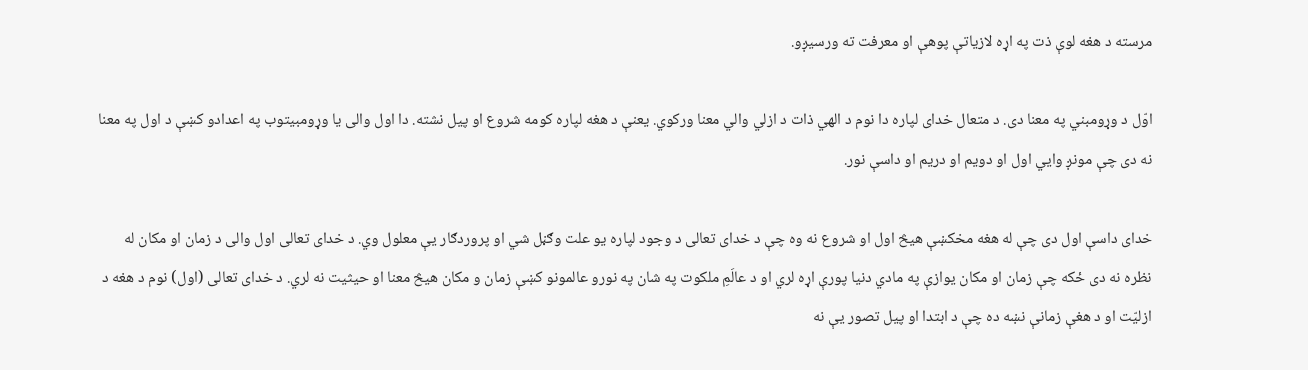مرسته د هغه لوې ذت په اړه لازیاتې پوهې او معرفت ته ورسیږو.

اوّل د وړومبني په معنا دی. د متعال خدای لپاره دا نوم د الهي ذات د ازلي والي معنا ورکوي. یعنې د هغه لپاره کومه شروع او پیل نشته. دا اول والی یا وړومبیتوب په اعدادو کښې د اول په معنا نه دی چې مونږ وايي اول او دویم او دریم او داسې نور.

خدای داسې اول دی چې له هغه مخکښې هیڅ اول او شروع نه وه چې د خدای تعالی د وجود لپاره یو علت وګڼل شي او پروردګار یې معلول وي. د خدای تعالی اول والی د زمان او مکان له نظره نه دی ځکه چې زمان او مکان یوازې په مادي دنیا پورې اړه لري او د عالَمِ ملکوت په شان په نورو عالمونو کښې زمان و مکان هیڅ معنا او حیثیت نه لري. د خدای تعالی (اول) نوم د هغه د ازلیّت او د هغې زمانې نښه ده چې د ابتدا او پیل تصور یې نه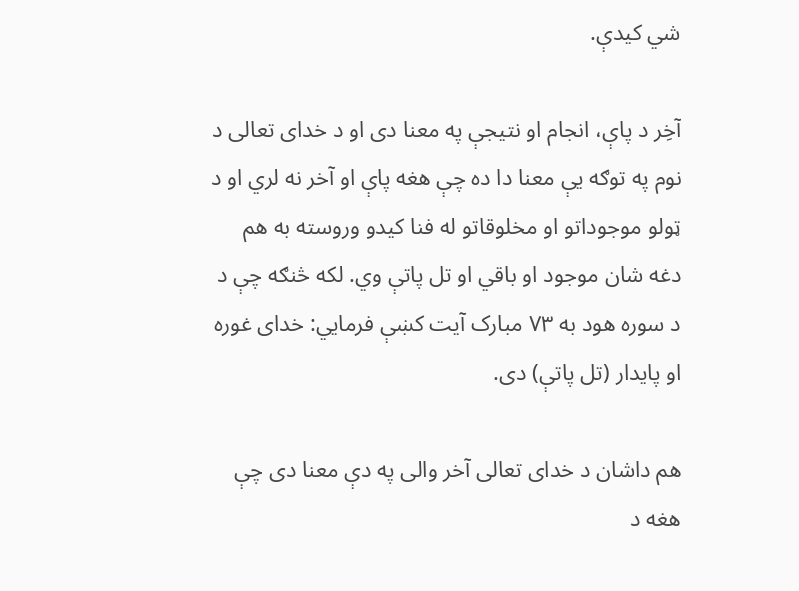شي کیدې.

آخِر د پاې، انجام او نتیجې په معنا دی او د خدای تعالی د نوم په توګه یې معنا دا ده چې هغه پاې او آخر نه لري او د ټولو موجوداتو او مخلوقاتو له فنا کیدو وروسته به هم دغه شان موجود او باقي او تل پاتې وي. لکه څنګه چې د د سوره هود به ۷۳ مبارک آیت کښې فرمايي: خدای غوره او پایدار (تل پاتې) دی.

هم داشان د خدای تعالی آخر والی په دې معنا دی چې هغه د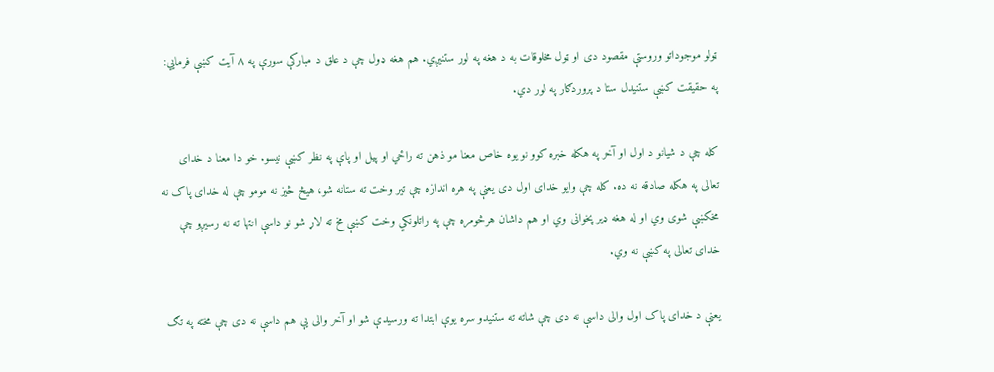ټولو موجوداتو وروستې مقصود دی او ټول مخلوقات به د هغه په لور ستنیږي. هم هغه ډول چې د علق د مبارکې سورې په ۸ آیت کښې فرمايي: په حقیقت کښې ستنیدل ستا د پروردګار په لور دي.

کله چې د شیانو د اول او آخر په هکله خبره کوو نو یوه خاص معنا مو ذهن ته راځي او پیل او پاې په نظر کښې نیسو. خو دا معنا د خدای تعالی په هکله صادقه نه ده. کله چې وایو خدای اول دی یعنې په هره اندازه چې تیر وخت ته ستانه شو، هیڅ څیز نه مومو چې له خدای پاک نه مخکښې شوی وي او له هغه ډیر پخوانی وي او هم داشان هرڅومره چې په راتلونکي وخت کښې مخ ته لاړ شو نو داسې انتها ته نه رسیږو چې خدای تعالی په کښې نه وي.

یعنې د خدای پاک اول والی داسې نه دی چې شاته ته ستنیدو سره یوې ابتدا ته ورسیدې شو او آخر والی یې هم داسې نه دی چې مخته په تګ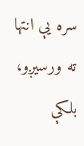سره یې انتها ته ورسیږو، بلکې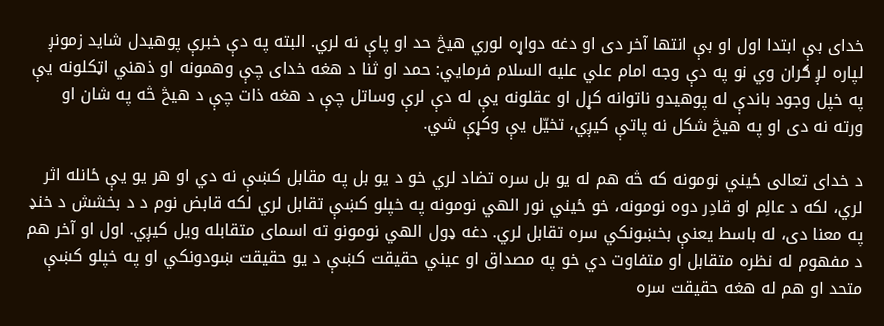خدای بې ابتدا اول او بې انتها آخر دی او دغه دواړه لوري هیڅ حد او پاې نه لري. البته په دې خبرې پوهیدل شاید زمونږ لپاره لږ ګران وي نو په دې وجه امام علي علیه السلام فرمايي: حمد او ثنا د هغه خدای چې وهمونه او ذهني اټکلونه یې په خپل وجود باندې له پوهیدو ناتوانه کړل او عقلونه یې له دې لرې وساتل چې د هغه ذات چې د هیڅ څه په شان او ورته نه دی او په هیڅ شکل نه پاتې کیږي، تخیّل یې وکړې شي.

د خدای تعالی ځیني نومونه که څه هم له یو بل سره تضاد لري خو د یو بل په مقابل کښې نه دي او هر یو يې ځانله اثر لري، لکه د عالِم او قاد‌ِر دوه نومونه، خو ځیني نور الهي نومونه په خپلو کښې تقابل لري لکه قابض نوم د د بخشش د خنډ په معنا دی، له باسط یعنې بخښونکي سره تقابل لري. دغه ډول الهي نومونو ته اسمای متقابله ویل کیږي. اول او آخر هم د مفهوم له نظره متقابل او متفاوت دي خو په مصداق او عیني حقیقت کښې د یو حقیقت ښودونکي او په خپلو کښې متحد او هم له هغه حقیقت سره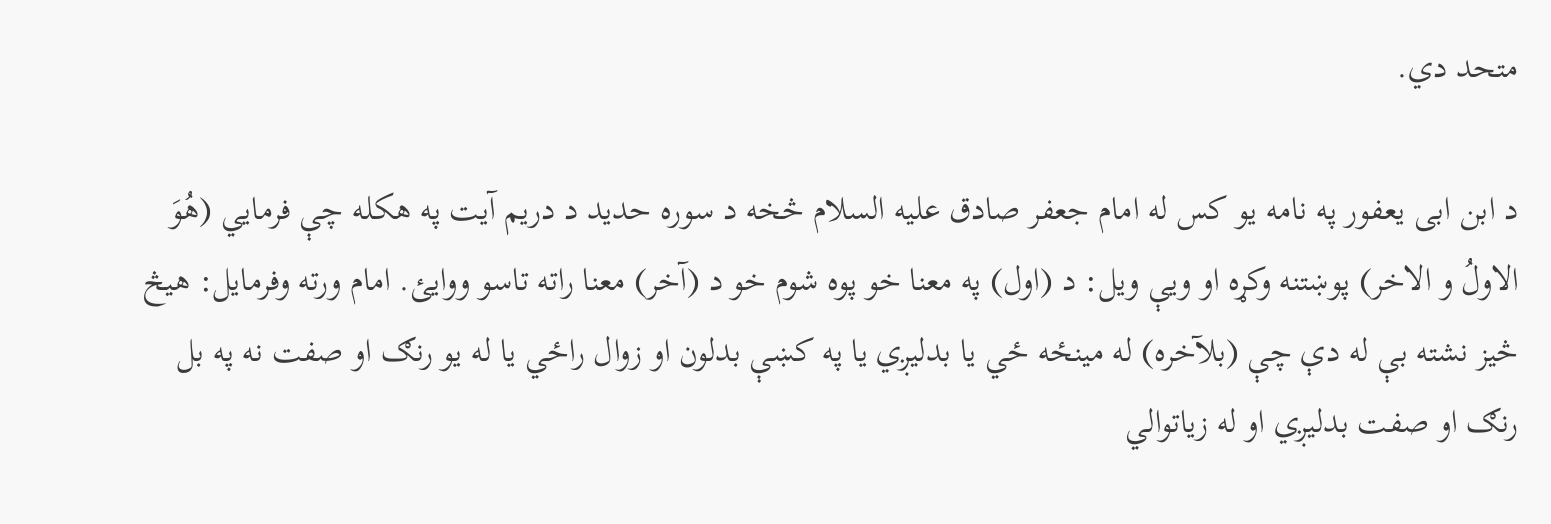متحد دي.

د ابن ابی یعفور په نامه یو کس له امام جعفر صادق علیه السلام څخه د سوره حدید د دریم آیت په هکله چې فرمايي (هُوَ الاولُ و الاخر) پوښتنه وکړه او ویې ویل: د (اول) په معنا خو پوه شوم خو د (آخر) معنا راته تاسو ووایئ. امام ورته وفرمایل: هیڅ څیز نشته بې له دې چې (بلآخره) له مینځه ځي یا بدلیږي یا په کښې بدلون او زوال راځي یا له یو رنګ او صفت نه په بل رنګ او صفت بدلیږي او له زیاتوالي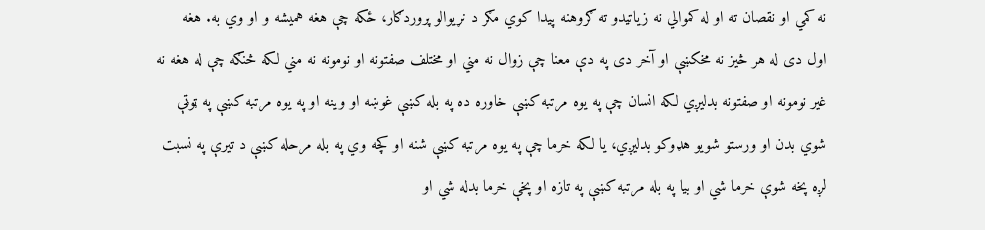نه کمي او نقصان ته او له کموالي نه زیاتیدو ته ګروهنه پیدا کوي مګر د نړیوالو پروردګار، ځکه چې هغه همیشه و او وي به. هغه اول دی له هر څیز نه مخکښې او آخر دی په دې معنا چې زوال نه مني او مختلف صفتونه او نومونه نه مني لکه څنګه چې له هغه نه غیر نومونه او صفتونه بدلیږي لکه انسان چې په یوه مرتبه کښې خاوره ده په بله کښې غوښه او وینه او په یوه مرتبه کښې په ټوټې شوي بدن او ورستو شویو هډوکو بدلیږي، یا لکه خرما چې په یوه مرتبه کښې شنه او کچه وي په بله مرحله کښې د تیرې په نسبت لږه پخه شوې خرما شي او بیا په بله مرتبه کښې په تازه او پخې خرما بدله شي او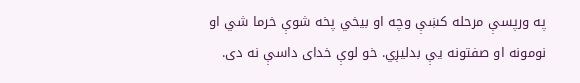په ورپسې مرحله کښې وچه او بیخي پخه شوې خرما شي او نومونه او صفتونه یې بدلیږي. خو لوې خدای داسې نه دی.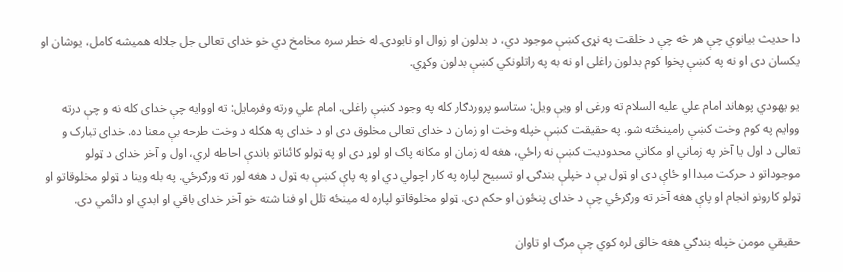دا حدیث بیانوي چې هر څه چې د خلقت په نړۍ کښې موجود دي، د بدلون او زوال او نابودۍ له خطر سره مخامخ دي خو خدای تعالی جل جلاله همیشه کامل، یوشان او یکسان دی او نه په کښې پخوا کوم بدلون راغلی او نه به په راتلونکي کښې بدلون وکړي.

یو یهودي پوهاند امام علي علیه السلام ته ورغی او ویې ویل: ستاسو پروردګار کله په وجود کښې راغلی. امام علي ورته وفرمایل: ته اووایه چې خدای کله نه و چې درته ووایم په کوم وخت کښې رامینځته شو. په حقیقت کښې خپله وخت او زمان د خدای تعالی مخلوق دی او د خدای په هکله د وخت طرحه بې معنا ده. خدای تبارک و تعالی د اول یا آخر په زماني او مکاني محدودیت کښې نه راځي، هغه له زمان او مکانه پاک او لوړ دی او په ټولو کائناتو باندې احاطه لري، اول و آخر خدای د ټولو موجوداتو د حرکت مبدا او ځاې دی او ټول یې د خپلې بندګۍ او تسبیح لپاره په کار اچولي دي او په پاې کښې به ټول د هغه لور ته ورګرځي. په بله وینا د ټولو مخلوقاتو او ټولو کارونو انجام او پاې هغه آخر ته ورګرځي چې د خدای پنځون او حکم دی. ټولو مخلوقاتو لپاره له مینځه تلل او فنا شته خو آخر خدای باقي او ابدي او دائمي دی.

حقیقي مومن خپله بندګي هغه خالق لره کوي چې مرګ او تاوان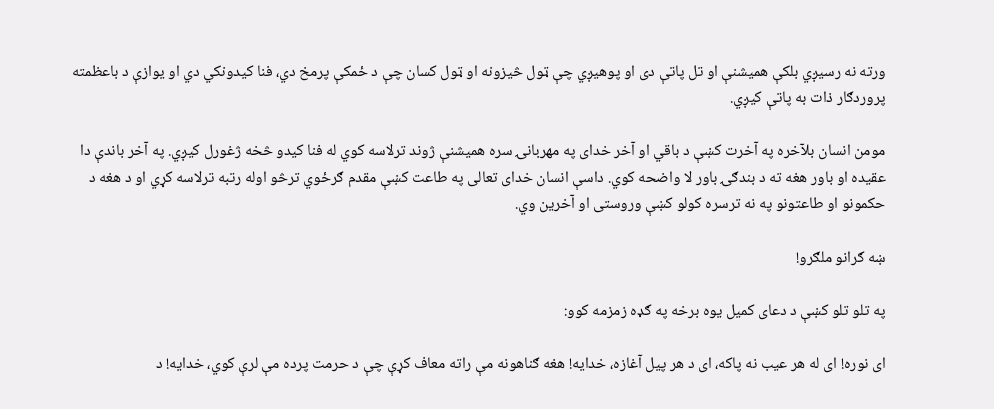ورته نه رسیږي بلکې همیشنې او تل پاتې دی او پوهیږي چې ټول څیزونه او ټول کسان چې د ځمکې پرمخ دي، فنا کیدونکي دي او یوازې د باعظمته پروردګار ذات به پاتې کیږي.

مومن انسان بلآخره په آخرت کښې د باقي او آخر خدای په مهربانۍ سره همیشنې ژوند ترلاسه کوي له فنا کیدو څخه ژغورل کیږي. په آخر باندې دا عقیده او باور هغه ته د بندګۍ باور لا واضحه کوي. داسې انسان خدای تعالی په طاعت کښې مقدم ګرځوي ترڅو اوله رتبه ترلاسه کړي او د هغه د حکمونو او طاعتونو په نه ترسره کولو کښې وروستی او آخرین وي.

ښه ګرانو ملګرو!

په تلو تلو کښې د دعای کمیل یوه برخه په ګډه زمزمه کوو:

ای نوره! ای له هر عیب نه پاکه، ای د هر پیل آغازه، خدایه! هغه ګناهونه مې راته معاف کړې چې د حرمت پرده مې لرې کوي، خدایه! د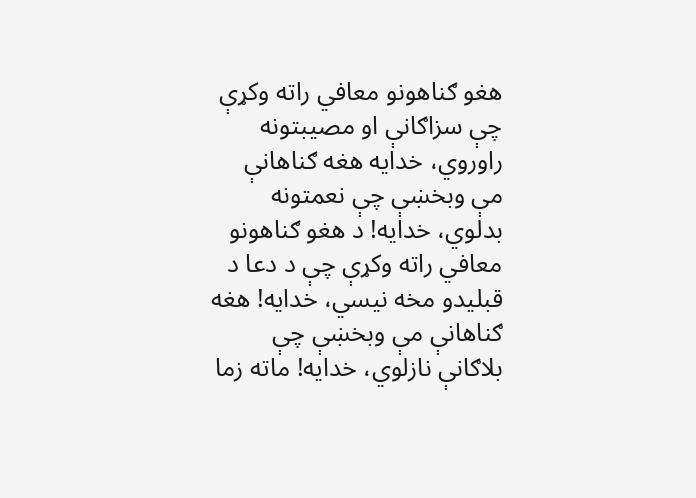هغو ګناهونو معافي راته وکړې چې سزاګانې او مصیبتونه راوروي، خدایه هغه ګناهانې مې وبخښې چې نعمتونه بدلوي، خدایه! د هغو ګناهونو معافي راته وکړې چې د دعا د قبلیدو مخه نیسي، خدایه! هغه ګناهانې مې وبخښې چې بلاګانې نازلوي، خدایه! ماته زما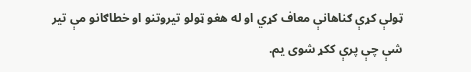ټولې کړې ګناهانې معاف کړي او له هغو ټولو تیروتنو او خطاګانو مې تیر شې چې پرې ککړ شوی یم.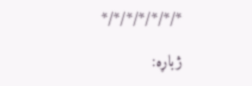*/*/*/*/*/*/*

ژباړه: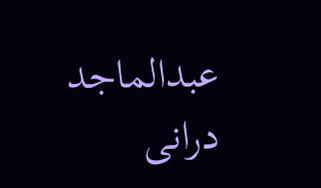عبدالماجد درانی